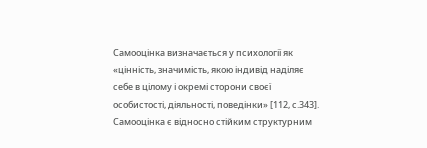Самооцінка визначається у психології як «цінність, значимість, якою індивід наділяє себе в цілому і окремі сторони своєї особистості, діяльності, поведінки» [112, с.343]. Самооцінка є відносно стійким структурним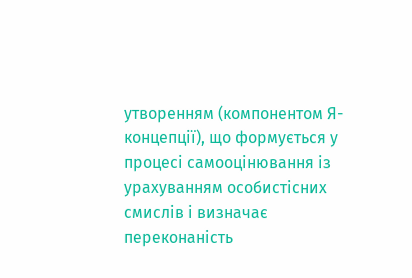утворенням (компонентом Я-концепції), що формується у процесі самооцінювання із урахуванням особистісних смислів і визначає переконаність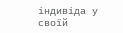індивіда у своїй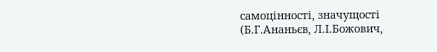самоцінності, значущості (Б.Г.Ананьєв, Л.І.Божович,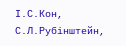І.С.Кон, С.Л.Рубінштейн,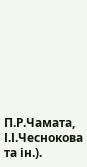П.Р.Чамата, І.І.Чеснокова та ін.).